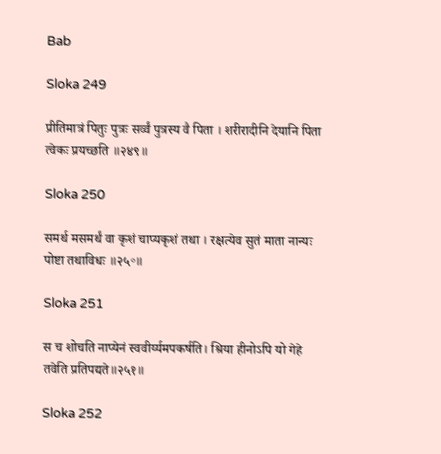Bab

Sloka 249

प्रीतिमात्रं पितुः पुत्रः सर्व्वं पुत्रस्य वै पिता । शरीरादीनि देयानि पिता त्वेकः प्रयच्छति ॥२४९॥

Sloka 250

समर्थ मसमर्थं वा कृशं चाप्यकृशं तथा । रक्षत्येव सुतं माता नान्यः पोष्टा तथाविधः ॥२५॰॥

Sloka 251

स च शोचति नाप्येनं स्ववीर्य्यमपकर्षति। श्रिया हीनोऽपि यो गेहे तवेति प्रतिपद्यते॥२५१॥

Sloka 252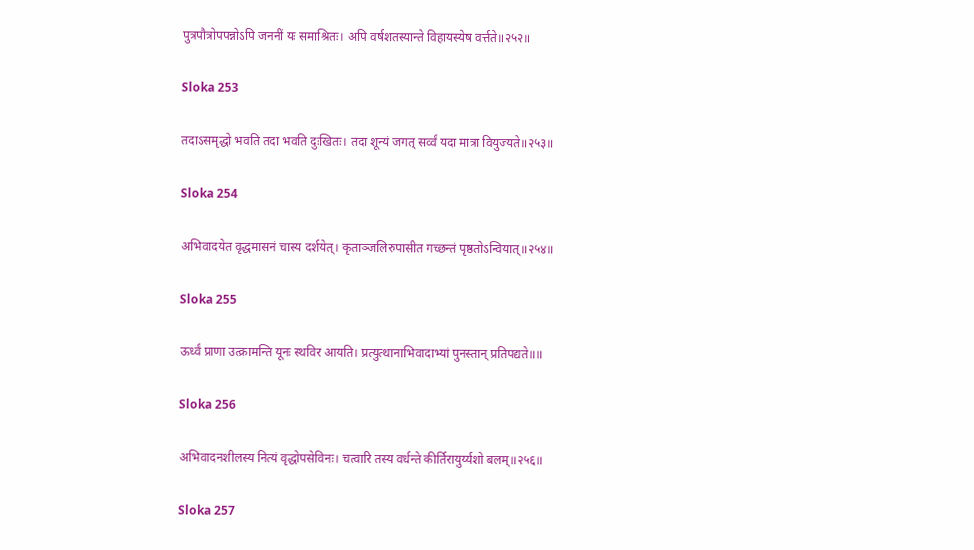पुत्रपौत्रोपपन्नोऽपि जननीं यः समाश्रितः। अपि वर्षशतस्यान्ते विहायस्येष वर्त्तते॥२५२॥

Sloka 253

तदाऽसमृद्धो भवति तदा भवति दुःखितः। तदा शून्यं जगत् सर्व्वं यदा मात्रा वियुज्यते॥२५३॥

Sloka 254

अभिवादयेत वृद्धमासनं चास्य दर्शयेत्। कृताञ्जलिरुपासीत गच्छन्तं पृष्ठतोऽन्वियात्॥२५४॥

Sloka 255

ऊर्ध्वं प्राणा उत्क्रामन्ति यूनः स्थविर आयति। प्रत्युत्थानाभिवादाभ्यां पुनस्तान् प्रतिपद्यते॥॥

Sloka 256

अभिवादनशीलस्य नित्यं वृद्धोपसेविनः। चत्वारि तस्य वर्धन्ते कीर्तिरायुर्य्यशो बलम्॥२५६॥

Sloka 257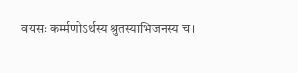वयसः कर्म्मणोऽर्थस्य श्रुतस्याभिजनस्य च।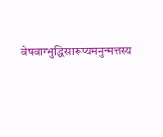वेषवाग्भुद्धिसारूप्यमनुन्मत्तस्य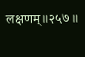लक्षणम्॥२५७॥